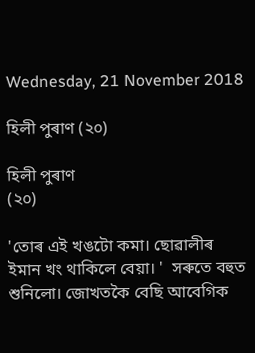Wednesday, 21 November 2018

হিলী পুৰাণ (২০)

হিলী পুৰাণ
(২০)

'তোৰ এই খঙটো কমা। ছোৱালীৰ ইমান খং থাকিলে বেয়া। '  সৰুতে বহুত শুনিলো। জোখতকৈ বেছি আবেগিক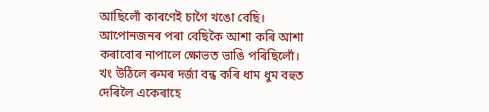আছিলোঁ কাৰণেই চাগৈ খঙো বেছি। আপোনজনৰ পৰা বেছিকৈ আশা কৰি আশা কৰাবোৰ নাপালে ক্ষোভত ভাঙি পৰিছিলোঁ।
খং উঠিলে ৰুমৰ দৰ্জা বন্ধ কৰি ধাম ধুম বহুত দেৰিলৈ একেৰাহে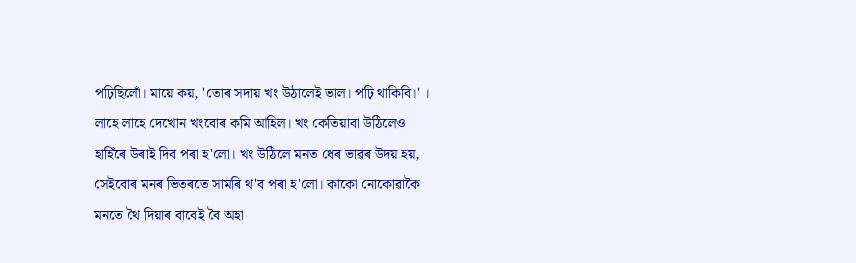পঢ়িছিলোঁ। মায়ে কয়, 'তোৰ সদায় খং উঠালেই ভাল। পঢ়ি থাকিবি।' । লাহে লাহে দেখোন খংবোৰ কমি আহিল। খং কেতিয়াবা উঠিলেও হাহিঁৰে উৰাই দিব পৰা হ'লো। খং উঠিলে মনত ধেৰ ভাৱৰ উদয় হয়, সেইবোৰ মনৰ ভিতৰতে সামৰি থ'ব পৰা হ'লো। কাকো নোকোৱাকৈ মনতে থৈ দিয়াৰ বাবেই বৈ অহা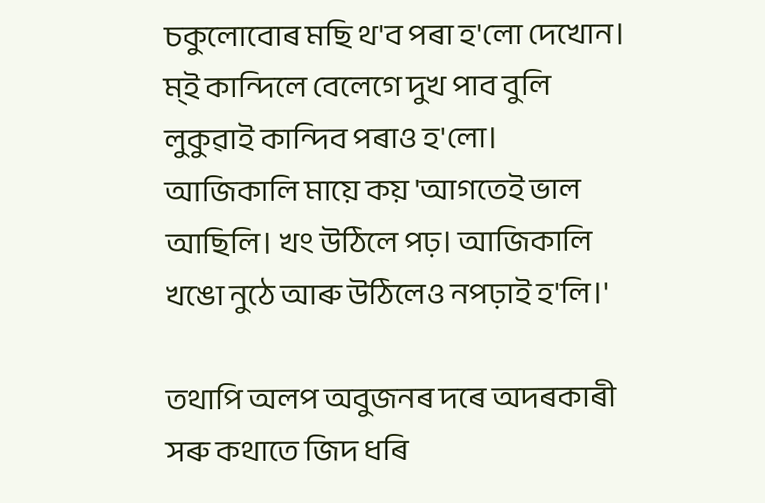চকুলোবোৰ মছি থ'ব পৰা হ'লো দেখোন। ম্ই কান্দিলে বেলেগে দুখ পাব বুলি লুকুৱাই কান্দিব পৰাও হ'লো।
আজিকালি মায়ে কয় 'আগতেই ভাল আছিলি। খং উঠিলে পঢ়। আজিকালি খঙো নুঠে আৰু উঠিলেও নপঢ়াই হ'লি।'

তথাপি অলপ অবুজনৰ দৰে অদৰকাৰী সৰু কথাতে জিদ ধৰি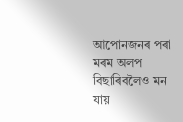আপোনজনৰ পৰা মৰম অলপ বিছাৰিবলৈও মন যায়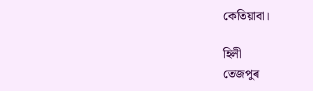কেতিয়াবা।

হিলী
তেজপুৰ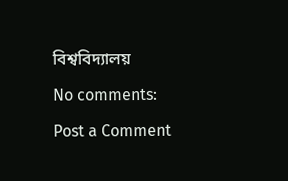বিশ্ববিদ্যালয়

No comments:

Post a Comment